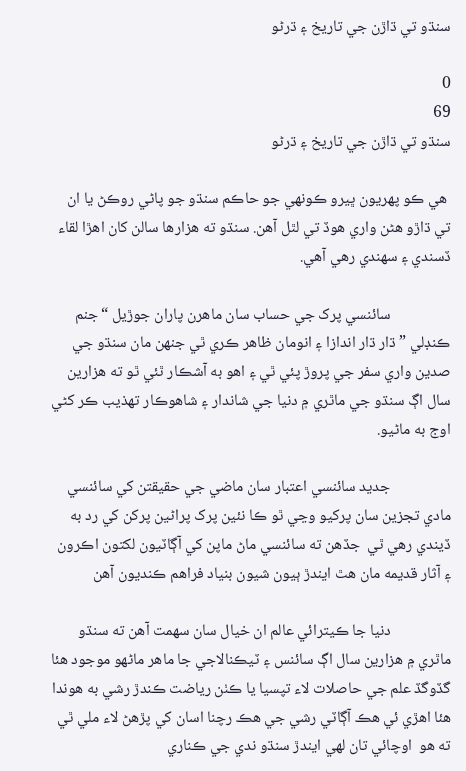سنڌو تي ڌاڙن جي تاريخ ۽ ڌرڻو

0
69
سنڌو تي ڌاڙن جي تاريخ ۽ ڌرڻو

 ھي ڪو پھريون ڀيرو ڪونھي جو حاڪم سنڌو جو پاڻي روڪڻ يا ان تي ڌاڙو ھڻن واري ھوڏ تي لٿل آھن. سنڌو ته ھزارھا سالن کان اھڙا لقاء ڏسندي ۽ سھندي رھي آھي.

                 سائنسي پرک جي حساب سان ماھرن پاران جوڙيل “جنم ڪنڊلي ” ڌار ڌار اندازا ۽ انومان ظاھر ڪري ٿي جنھن مان سنڌو جي صدين واري سفر جي پروڙ پئي ٿي ۽ اھو به آشڪار ٿئي ٿو ته ھزارين سال اڳ سنڌو جي ماٿري ۾ دنيا جي شاندار ۽ شاھوڪار تھذيب ڪر کڻي اوج به ماڻيو.

                 جديد سائنسي اعتبار سان ماضي جي حقيقتن کي سائنسي مادي تجزين سان پرکيو وڃي ٿو ڪا نئين پرک پراڻين پرکن کي رد به ڏيندي رھي ٿي  جڏھن ته سائنسي ماڻ ماپن کي آڳاٽيون لکتون اڪرون ۽ آثار قديمه مان ھٿ ايندڙ ٻيون شيون بنياد فراھم ڪنديون آھن

                 دنيا جا ڪيترائي عالم ان خيال سان سھمت آھن ته سنڌو ماٿري ۾ ھزارين سال اڳ سائنس ۽ ٽيڪنالاجي جا ماھر ماڻھو موجود ھئا گڏوگڏ علم جي حاصلات لاء تپسيا يا ڪٺن رياضت ڪندڙ رشي به ھوندا ھئا اھڙي ئي ھڪ آڳاٽي رشي جي ھڪ رچنا اسان کي پڙھڻ لاء ملي ٿي ته ھو  اوچائي تان لھي ايندڙ سنڌو ندي جي ڪناري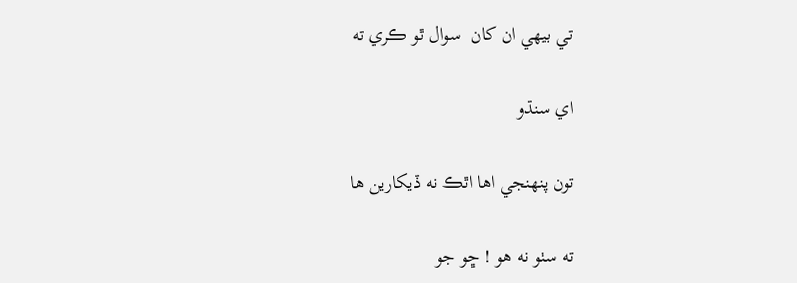تي بيھي ان کان  سوال ٿو ڪري ته

اي سنڌو

تون پنھنجي اھا اٿڪ نه ڏيکارين ھا

ته سٺو نه ھو ! ڇو جو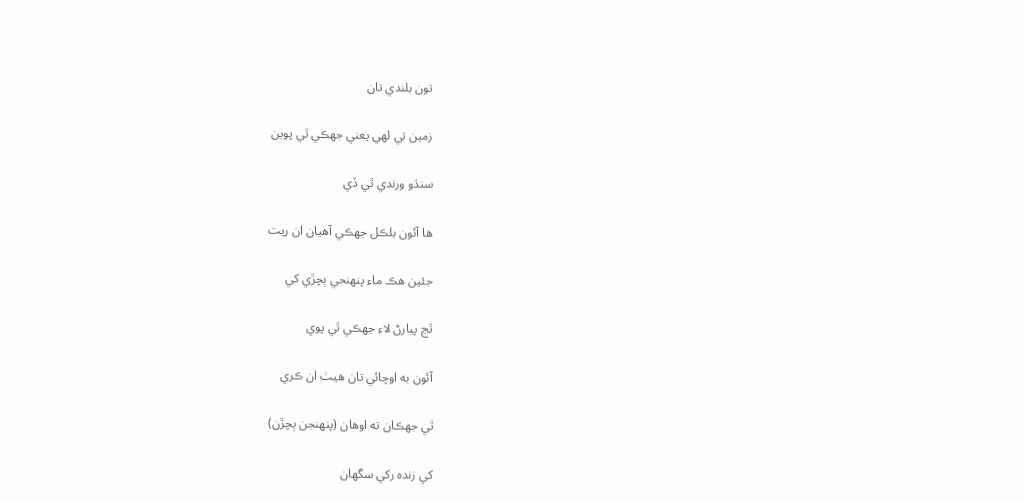تون بلندي تان

زمين تي لھي يعني جھڪي ٿي پوين

سنڌو ورندي ٿي ڏي

ھا آئون بلڪل جھڪي آھيان ان ريت

جئين ھڪ ماء پنھنجي ٻچڙي کي

ٿڃ پيارڻ لاء جھڪي ٿي پوي

آئون به اوچائي تان ھيٺ ان ڪري

ٿي جھڪان ته اوھان (پنھنجن ٻچڙن)

کي زنده رکي سگھان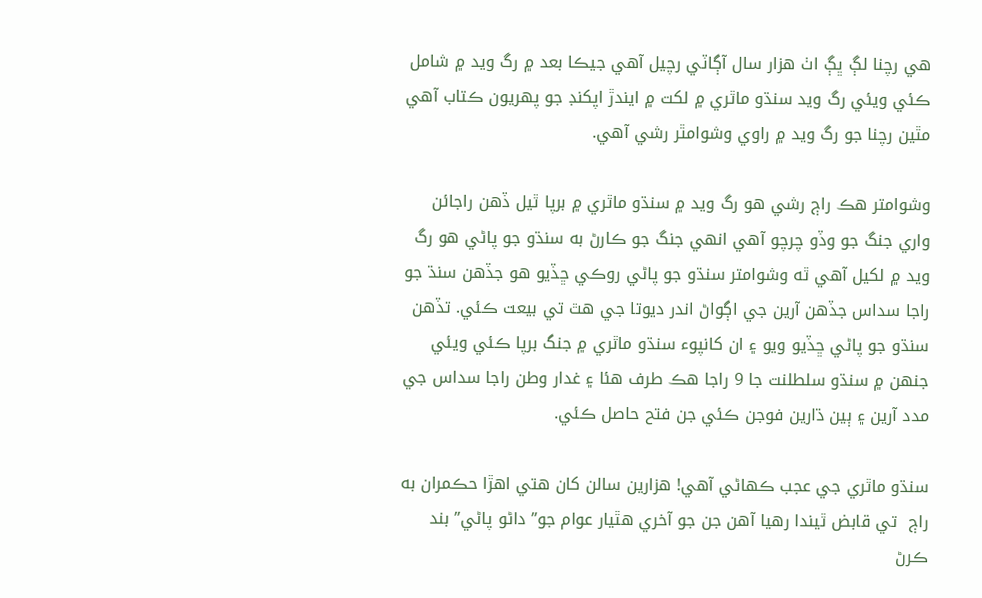ھي رچنا لڳ ڀڳ اٺ ھزار سال آڳاٽي رچيل آھي جيڪا بعد ۾ رگ ويد ۾ شامل ڪئي ويئي رگ ويد سنڌو ماٿري ۾ لکت ۾ ايندڙ اپکنڊ جو پھريون ڪتاب آھي مٿين رچنا جو رگ ويد ۾ راوي وشوامٿر رشي آھي.

وشوامتر ھڪ راڄ رشي ھو رگ ويد ۾ سنڌو ماٿري ۾ برپا ٿيل ڏھن راجائن واري جنگ جو وڏو چرچو آھي انھي جنگ جو ڪارڻ به سنڌو جو پاڻي ھو رگ ويد ۾ لکيل آھي ٿه وشوامتر سنڌو جو پاڻي روڪي ڇڏيو ھو جڏھن سنڌ جو راجا سداس جڏھن آرين جي اڳواڻ اندر ديوتا جي ھٿ تي بيعت ڪئي. تڏھن سنڌو جو پاڻي ڇڏيو ويو ۽ ان کانپوء سنڌو ماٿري ۾ جنگ برپا ڪئي ويئي جنھن ۾ سنڌو سلطلنت جا 9 راجا ھڪ طرف ھئا ۽ غدار وطن راجا سداس جي مدد آرين ۽ ٻين ڌارين فوجن ڪئي جن فتح حاصل ڪئي.

سنڌو ماٿري جي عجب ڪھاڻي آھي! ھزارين سالن کان ھتي اھڙا حڪمران به راڄ  تي قابض ٿيندا رھيا آھن جن جو آخري ھٿيار عوام جو” داڻو پاڻي” بند ڪرڻ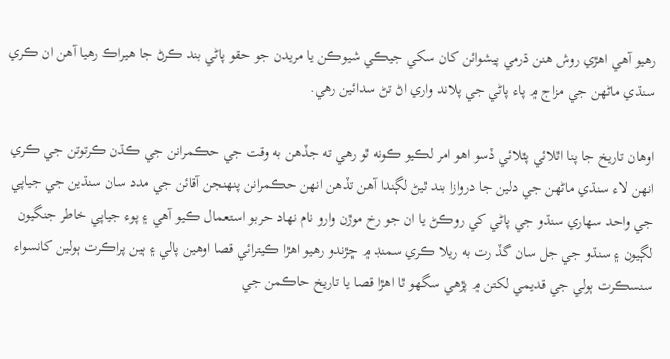رھيو آھي اھڙي روش ھنن ڌرمي پيشوائن کان سکي جيڪي شيوڪن يا مريدن جو حقو پاڻي بند ڪرڻ جا ھيراڪ رھيا آھن ان ڪري سنڌي ماڻھن جي مزاج ۾ پاء پاڻي جي پلاند واري اڻ تڻ سدائين رھي.

اوھان تاريخ جا پنا اٿلائي پٿلائي ڏسو اھو امر لڪيو ڪونه ٿو رھي ته جڏھن به وقت جي حڪمرانن جي ڪڌن ڪرتوتن جي ڪري انھن لاء سنڌي ماڻھن جي دلين جا دروازا بند ٿيڻ لڳندا آھن تڏھن انھن حڪمرانن پنھنجن آقائن جي مدد سان سنڌين جي جياپي جي واحد سھاري سنڌو جي پاڻي کي روڪڻ يا ان جو رخ موڙن وارو نام نھاد حربو استعمال ڪيو آھي ۽ پوء جياپي خاطر جنگيون لڳيون ۽ سنڌو جي جل سان گڏ رت به ريلا ڪري سمنڊ ۾ ڇڙندو رھيو اھڙا ڪيترائي قصا اوھين پالي ۽ ٻين پراڪرت ٻولين کانسواء سنسڪرت ٻولي جي قديمي لکتن ۾ پڙھي سگھو ٿا اھڙا قصا يا تاريخ حاڪمن جي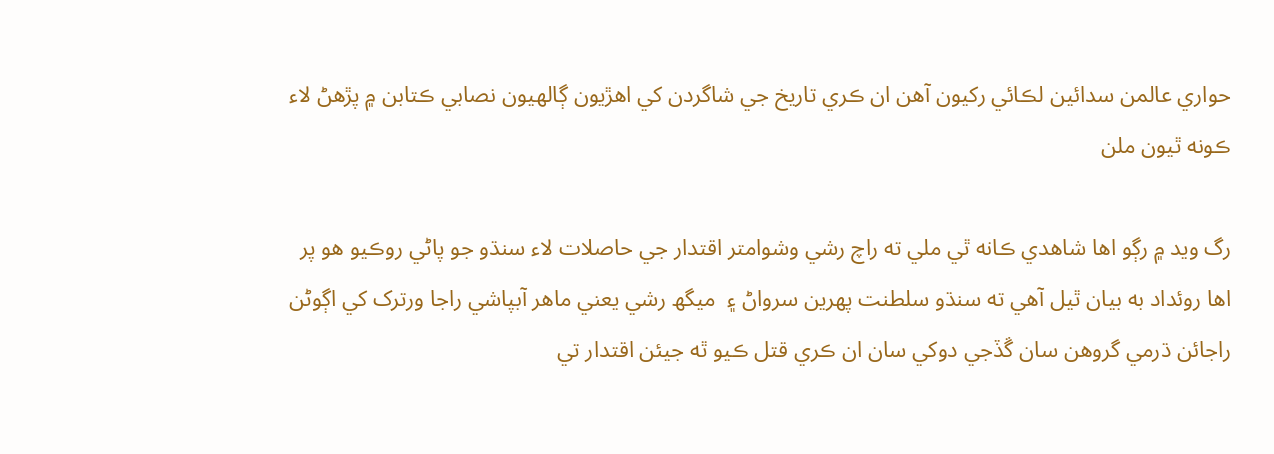حواري عالمن سدائين لڪائي رکيون آھن ان ڪري تاريخ جي شاگردن کي اھڙيون ڳالھيون نصابي ڪتابن ۾ پڙھڻ لاء ڪونه ٿيون ملن

رگ ويد ۾ رڳو اھا شاھدي ڪانه ٿي ملي ته راچ رشي وشوامتر اقتدار جي حاصلات لاء سنڌو جو پاڻي روڪيو ھو پر اھا روئداد به بيان ٿيل آھي ته سنڌو سلطنت پھرين سرواڻ ۽  ميگھ رشي يعني ماھر آبپاشي راجا ورترک کي اڳوڻن راجائن ڌرمي گروھن سان ڱڏجي دوکي سان ان ڪري قتل ڪيو ٿه جيئن اقتدار تي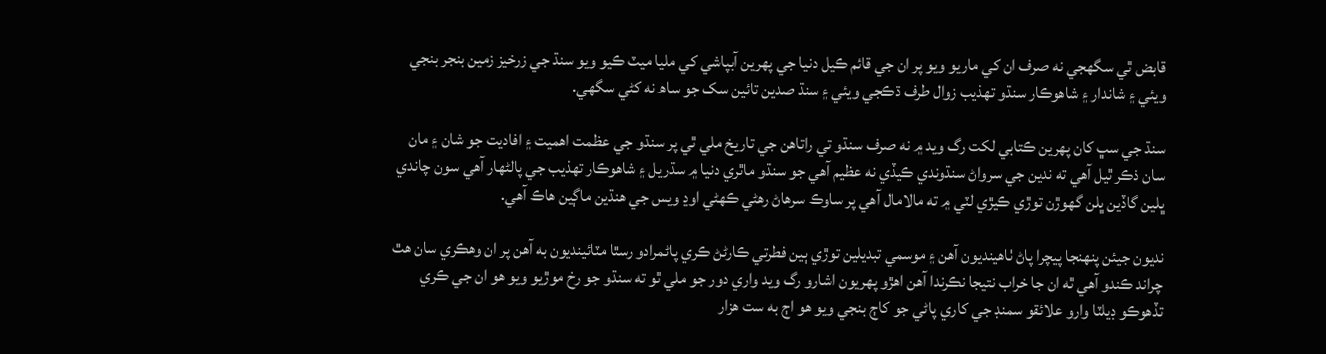قابض ٿي سگھجي نه صرف ان کي ماريو ويو پر ان جي قائم ڪيل دنيا جي پھرين آبپاشي کي مليا ميٽ ڪيو ويو سنڌ جي زرخيز زمين بنجر بنجي ويئي ۽ شاندار ۽ شاھوڪار سنڌو تھذيب زوال طرف ڌڪجي ويئي ۽ سنڌ صدين تائين سک جو ساھ نه کڻي سگھي.

سنڌ جي سڀ کان پھرين ڪتابي لکت رگ ويد ۾ نه صرف سنڌو تي راتاھن جي تاريخ ملي ٿي پر سنڌو جي عظمت اھميت ۽ افاديت جو شان ۽ مان سان ذڪر ٿيل آھي ته ندين جي سرواڻ سنڌوندي ڪيڏي نه عظيم آھي جو سنڌو ماٿري دنيا ۾ سڌريل ۽ شاھوڪار تھذيب جي پالڻھار آھي سون چاندي ڀلين گاڏين ڀلن گھوڙن توڙي ڪيڙي لٽي ۾ ته مالامال آھي پر ساوڪ سرھاڻ رھڻي ڪھڻي اوڍ ويس جي ھنڌين ماڳين ھاڪ آھي.

نديون جيئن پنھنجا پيچرا پاڻ ٺاھينديون آھن ۽ موسمي تبديلين توڙي ٻين فطرتي ڪارڻڻ ڪري پاڻمرادو رسٿا مٽائينديون به آھن پر ان وھڪري سان ھٿ چراند ڪندو آھي ٿه ان جا خراب نتيجا نڪرندا آھن اھڙو پھريون اشارو رگ ويد واري دور جو ملي ٿو ته سنڌو جو رخ موڙيو ويو ھو ان جي ڪري تڏھوڪو ڊيلٽا وارو علائقو سمنڊ جي کاري پاڻي جو کاڄ بنجي ويو ھو اڄ به ست ھزار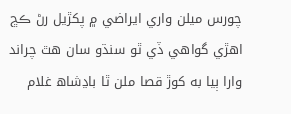چورس ميلن واري ايراضي ۾ پکڙيل رڻ ڪڇ اھڙي گواھي ڏي ٿو سنڌو سان ھٿ چراند وارا ٻيا به کوڙ قصا ملن ٿا باڍشاھ غلام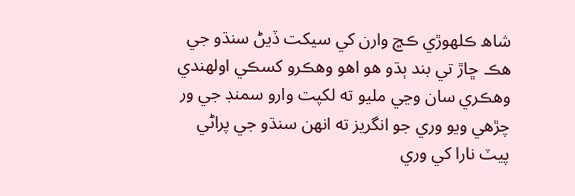شاھ ڪلھوڙي ڪڇ وارن کي سيکت ڏيڻ سنڌو جي ھڪ ڇاڙ تي بند ٻڌو ھو اھو وھڪرو کسڪي اولھندي وھڪري سان وڃي مليو ته لکپت وارو سمنڊ جي ور چڙھي ويو وري جو انگريز ته انھن سنڌو جي پراڻي پيٽ نارا کي وري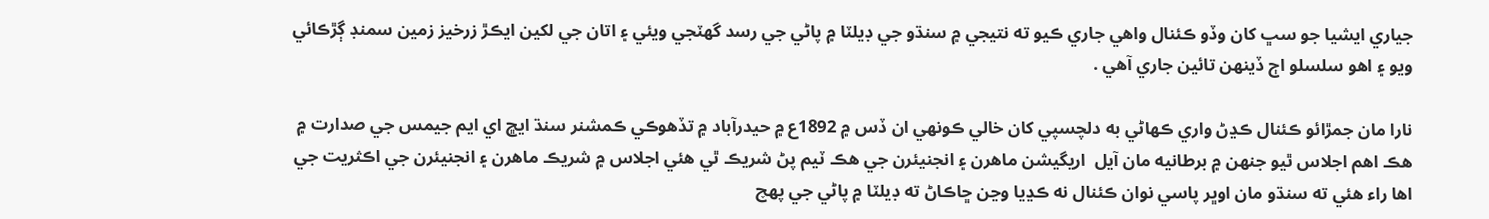جياري ايشيا جو سڀ کان وڏو ڪئنال واھي جاري ڪيو ته نتيجي ۾ سنڌو جي ڊيلٽا ۾ پاڻي جي رسد گھٽجي ويئي ۽ اتان جي لکين ايڪڙ زرخيز زمين سمنڊ ڳڙڪائي ويو ۽ اھو سلسلو اڄ ڏينھن تائين جاري آھي .

نارا مان جمڙائو ڪئنال ڪڍڻ واري ڪھاڻي به دلچسپي کان خالي ڪونھي ان ڏس ۾ 1892ع ۾ حيدرآباد ۾ تڏهوڪي ڪمشنر سنڌ ايڇ اي ايم جيمس جي صدارت ۾ ھڪ اھم اجلاس ٿيو جنھن ۾ برطانيه مان آيل  اريگيشن ماھرن ۽ انجنيئرن جي ھڪ ٽيم پڻ شريڪ ٿي ھئي اجلاس ۾ شريڪ ماھرن ۽ انجنيئرن جي اڪثريت جي اھا راء ھئي ته سنڌو مان اوڀر پاسي نوان ڪئنال نه ڪڍيا وڃن ڇاڪاڻ ته ڊيلٽا ۾ پاڻي جي پھچ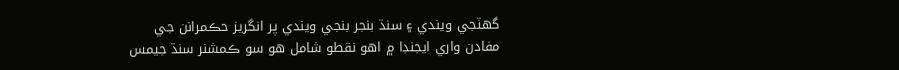گھٽجي ويندي ۽ سنڌ بنجر بنجي ويندي پر انگريز حڪمرانن جي مفادن واري ايجنڊا ۾ اھو نقطو شامل ھو سو ڪمشنر سنڌ جيمس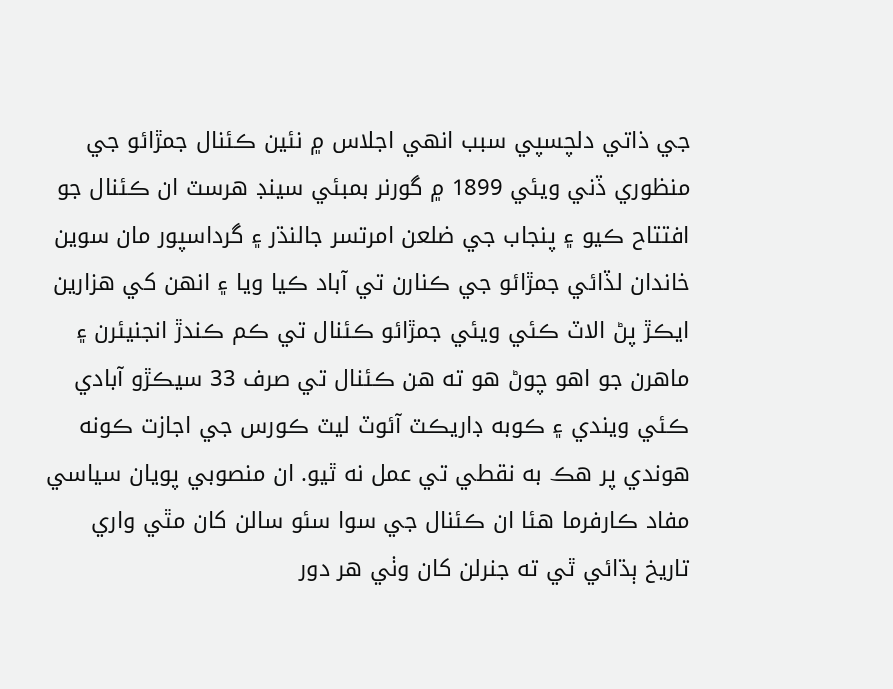جي ذاتي دلچسپي سبب انھي اجلاس ۾ نئين ڪئنال جمڙائو جي منظوري ڏني ويئي 1899 ۾ گورنر بمبئي سينڊ ھرسٽ ان ڪئنال جو افتتاح ڪيو ۽ پنجاب جي ضلعن امرتسر جالنڌر ۽ گرداسپور مان سوين خاندان لڏائي جمڙائو جي ڪنارن تي آباد ڪيا ويا ۽ انھن کي ھزارين ايڪڙ پڻ الاٽ ڪئي ويئي جمڙائو ڪئنال تي ڪم ڪندڙ انجنيئرن ۽ ماھرن جو اھو چوڻ ھو ته ھن ڪئنال تي صرف 33 سيڪڙو آبادي ڪئي ويندي ۽ ڪوبه ڊاريڪٽ آئوٽ ليٽ ڪورس جي اجازت ڪونه ھوندي پر ھڪ به نقطي تي عمل نه ٿيو. ان منصوبي پويان سياسي مفاد ڪارفرما ھئا ان ڪئنال جي سوا سئو سالن کان مٿي واري تاريخ ٻڌائي ٿي ته جنرلن کان وٺي ھر دور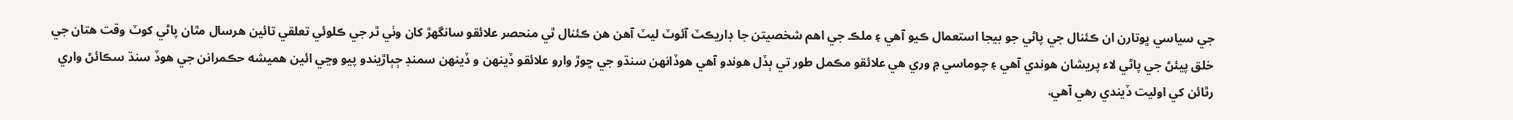جي سياسي ڀوتارن ان ڪئنال جي پاڻي جو بيجا استعمال ڪيو آھي ۽ ملڪ جي اھم شخصيتن جا ڊاريڪٽ آئوٽ ليٽ آھن ھن ڪئنال ٿي منحصر علائقو سانگھڙ کان وٺي ٿر جي ڪلوئي تعلقي تائين ھرسال مٿان پاڻي کوٽ وقت ھتان جي خلق پيئڻ جي پاڻي لاء پريشان ھوندي آھي ۽ چوماسي ۾ وري ھي علائقو مڪمل طور تي ٻڏل ھوندو آھي ھوڏانھن سنڌو جي ڇوڙ وارو علائقو ڏينھن و ڏينھن سمنڊ ڄٻاڙيندو پيو وڃي ائين ھميشه حڪمرانن جي ھوڏ سنڌ سڪائڻ واري رٿائن کي اوليت ڏيندي رھي آھي.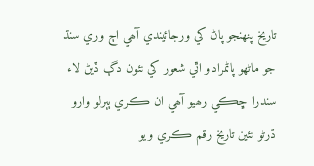تاريخ پنھنجو پاڻ کي ورجائيندي آھي اڄ وري سنڌ جو ماڻھو پاڻمرادو اٿي شعور کي نئون دڳ ڏيڻ لاء سندرا ڇڪي رھيو آھي ان ڪري ٻٻرلو وارو ڌرڻو نئين تاريخ رقم ڪري ويو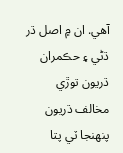آھي. ان ۾ اصل ڌر ڌڻي ۽ حڪمران ڌريون توڙي مخالف ڌريون پنھنجا ٽي پتا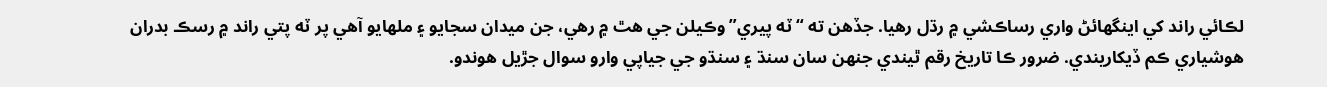لڪائي راند کي اينگھائڻ واري رساڪشي ۾ رڌل رهيا. جڏھن ته “ٽه پيري” وڪيلن جي ھٿ ۾ رهي، جن ميدان سجايو ۽ ملھايو آھي پر ٽه پتي راند ۾ رسڪ بدران ھوشياري ڪم ڏيکاريندي. ضرور ڪا تاريخ رقم ٿيندي جنھن سان سنڌ ۽ سنڌو جي جياپي وارو سوال جڙيل ھوندو.